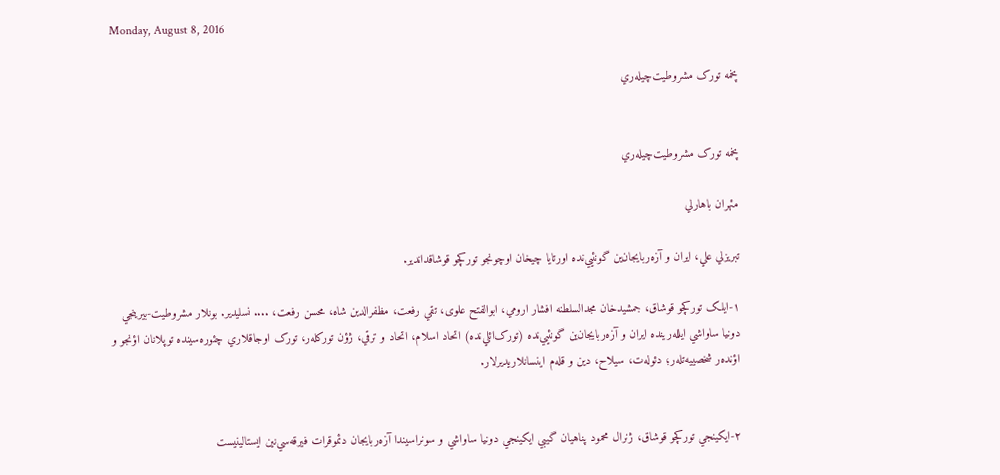Monday, August 8, 2016

پخمه تورک مشروطيت‌چيله‌ري


پخمه تورک مشروطيت‌چيله‌ري

مئهران باهارلي

تبريزلي علي، ايران و آزه‌ربايجان‌ين گونئيي‌نده اورتايا چيخان اوچونجو تورکچو قوشاقداندير.

١-ايلک تورکچو قوشاق، جمشيدخان مجدالسلطنه افشار ارومي، ابوالفتح علوی، تقي رفعت، مظفرالدين شاه، محسن رفعت، .... نسليدير. بونلار مشروطيت-بيرينجي دونيا ساواشي ايلله‌رينده ايران و آزه‌ربايجان‌ين گونئيي‌نده (تورک‌ائلي‌نده) اتحاد اسلام، اتحاد و ترقي، ژؤن تورکله‌ر، تورک اوجاقلاري چئوره‌سينده توپلانان اؤنجو و اؤنده‌ر شخصييه‌تله‌ر؛ دئوله‌ت، سيلاح، دين و قله‌م اينسانلاريديرلار.


٢-ايکينجي تورکچو قوشاق، ژنرال محمود پناهيان گیبي ايکينجي دونيا ساواشي و سونراسيندا آزه‌ربايجان دئموقرات فيرقه‌سي‌نين ايستالينيست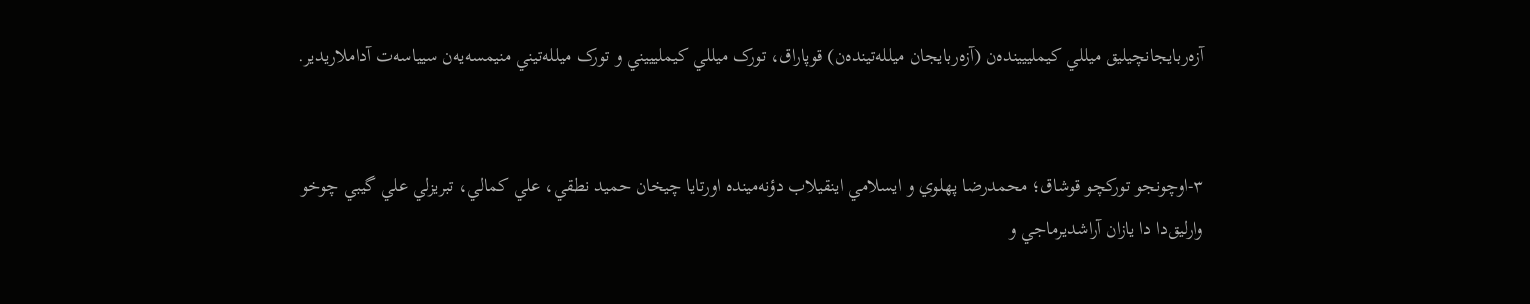آزه‌ربايجانچيليق ميللي کيملييينده‌ن (آزه‌ربايجان ميلله‌تينده‌ن) قوپاراق، تورک ميللي کيمليييني و تورک ميلله‌تيني منيمسه‌يه‌ن سيياسه‌ت آداملاريدير.


٣-اوچونجو تورکچو قوشاق؛ محمدرضا پهلوي و ايسلامي اينقيلاب دؤنه‌مينده اورتايا چيخان حميد نطقي، علي کمالي، تبريزلي علي گیبي چوخو وارليق‌دا دا يازان آراشديرماجي و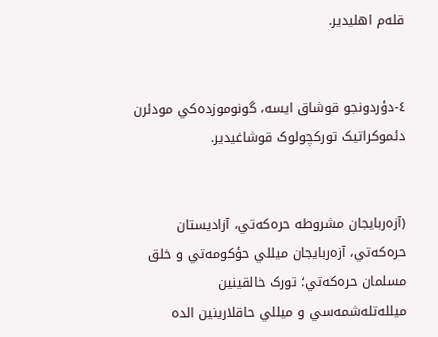قله‌م اهليدير.


٤-دؤردونجو قوشاق ايسه، گونوموزده‌کي مودئرن دئموکراتيک تورکچولوک قوشاغيدير.


(آزه‌ربايجان مشروطه حره‌که‌تي، آزاديستان حره‌که‌تي، آزه‌ربايجان ميللي حؤکومه‌تي و خلق مسلمان حره‌که‌تي؛ تورک خالقينين ميلله‌تله‌شمه‌سي و ميللي حاقلارينين الده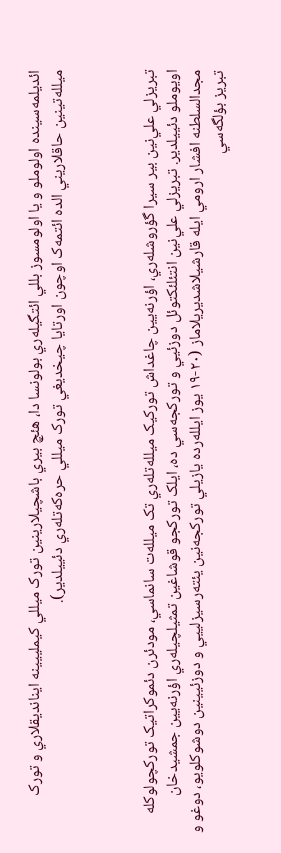ائديلمه‌سينده اولوملو و يا اولومسوز بللي ائتگيله‌ري بولونسا دا، هئچ بيري باشچيلارينين تورک ميللي کيملييينه اينانديقلاري و تورک ميلله‌تينين حاقلاريني الده ائتمه‌ک اوچون اورتايا چيخديغي تورک ميللي حره‌که‌تله‌ري دئييلدير).



تبريزلي علي‌نين بير سيرا گؤروشله‌ري، اؤرنه‌يين چاغداش تورکيک ميلله‌تله‌ري تک ميلله‌ت سانماسي، مودئرن دئموکراتيک تورکچولوکله اويوملو دئييلدير. تبريزلي علي‌نين انتئلئکتوئل دوزئيي و تورکجه‌سي ده، ايلک تورکجو قوشاغين تمثيلچيله‌ري اؤرنه‌يين جمشيدخان مجدالسلطنه افشار ارومي ايله قارشيلاشديريلاماز (٢٠-١٩ يوز ايلله‌رده يازيلي تورکجه‌نين يئته‌رسيزلييي و دوزئيينين دوشوکلويو، دوغو و تبريز بؤلگه‌سي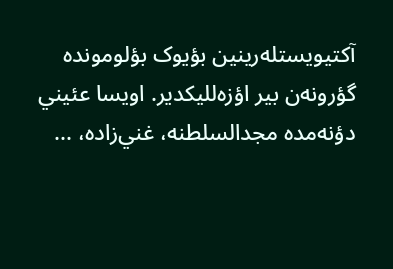آکتيويستله‌رينين بؤيوک بؤلومونده گؤرونه‌ن بير اؤزه‌لليکدير. اويسا عئيني دؤنه‌مده مجدالسلطنه، غني‌زاده، ...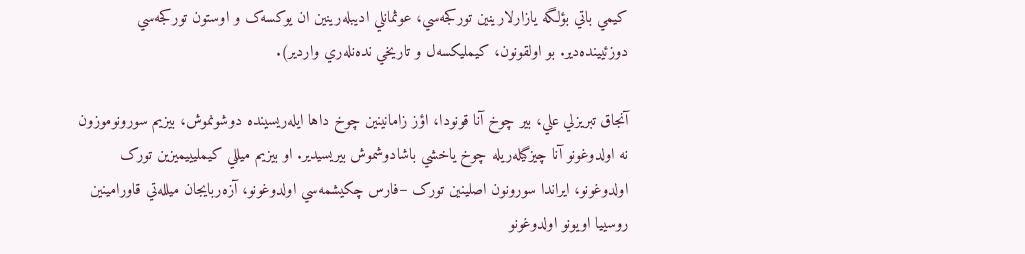کيمي باتي بؤلگه يازارلارينين تورکجه‌سي، عوثمانلي اديبله‌رينين ان يوکسه‌ک و اوستون تورکجه‌سي دوزئيينده‌دير. بو اولقونون، کيمليکسه‌ل و تاريخي نده‌نله‌ري واردير).

آنجاق تبريزلي علي، بير چوخ آنا قونودا، اؤز زامانينين چوخ داها ايله‌ريسينده دوشونموش، بيزيم سورونوموزون نه اولدوغونو آنا چيزگيله‌ريله چوخ ياخشي باشادوشموش بيريسيدير. او بيزيم ميللي کيمليييميزين تورک اولدوغونو، ايراندا سورونون اصلينين تورک –فارس چکيشمه‌سي اولدوغونو، آزه‌ربايجان ميلله‌تي قاورامينين روسييا اويونو اولدوغونو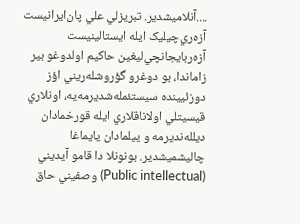....آنلاميشدير. تبريزلي علي پان‌ايرانيست آزه‌ري‌چيليک ايله ايستالينيست آزه‌ربايجانچي‌ليغين حاکيم اولدوغو بير زاماندا، بو دوغرو گؤروشله‌ريني اؤز دوزئيينده سيستئمله‌شديرمه‌يه، اونلاري قيسيتلي اولاناقلاري ايله قورخمادان ديلله‌نديرمه و ييلمادان يايماغا چاليشميشدير. بونونلا دا قامو آيديني (Public intellectual) وصفيني حاق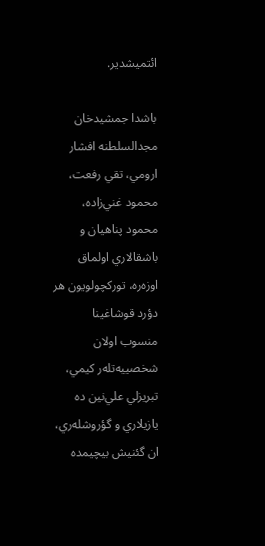ائتميشدير.

باشدا جمشيدخان مجدالسلطنه افشار ارومي، تقي رفعت، محمود غني‌زاده، محمود پناهيان و باشقالاري اولماق اوزه‌ره، تورکچولويون هر دؤرد قوشاغينا منسوب اولان شخصييه‌تله‌ر کيمي، تبريزلي علي‌نين ده يازيلاري و گؤروشله‌ري، ان گئنيش بيچيمده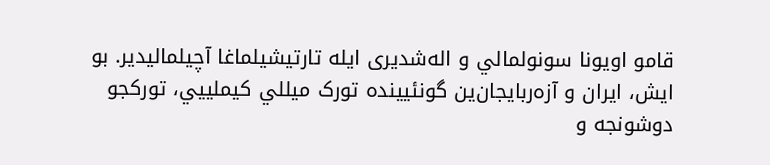قامو اويونا سونولمالي و اله‌شدیری ایله تارتيشيلماغا آچيلماليدير. بو ايش، ايران و آزه‌ربايجان‌ين گونئيينده تورک ميللي کيملييي، تورکجو دوشونجه و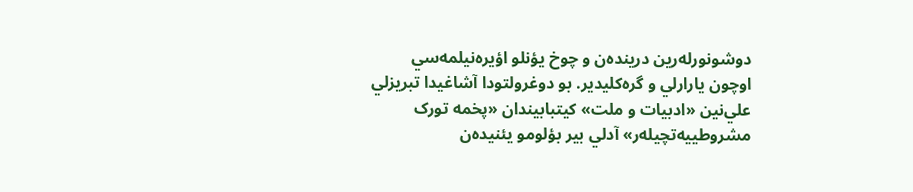دوشونورله‌رين درينده‌ن و چوخ يؤنلو اؤيره‌نيلمه‌سي اوچون يارارلي و گره‌کليدير. بو دوغرولتودا آشاغيدا تبريزلي علي‌نين «ادبيات و ملت» کيتبابيندان «پخمه تورک مشروطييه‌تچيله‌ر» آدلي بير بؤلومو يئنيده‌ن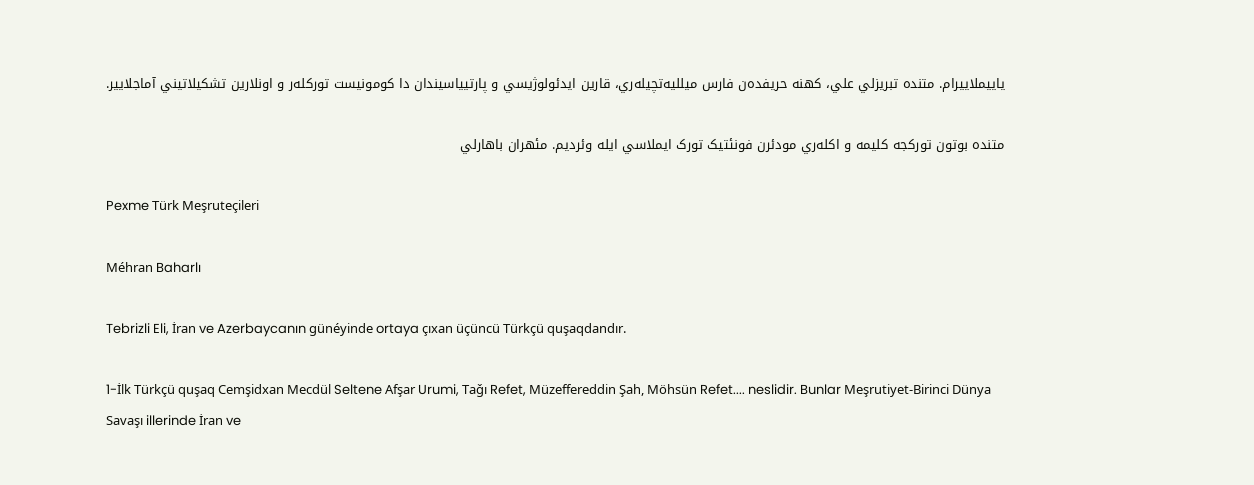ياييملاييرام. متنده تبريزلي علي، کهنه حريفده‌ن فارس ميلليه‌تچيله‌ري، قارين ايدئولوژيسي و پارتيياسيندان دا کومونيست تورکله‌ر و اونلارين تشکيلاتيني آماجلايير.

متنده بوتون تورکجه کليمه و اکله‌ري مودئرن فونئتيک تورک ايملاسي ايله وئرديم. مئهران باهارلي

Pexme Türk Meşruteçileri

Méhran Baharlı

Tebrizli Eli, İran ve Azerbaycanın günéyinde ortaya çıxan üçüncü Türkçü quşaqdandır.

1-İlk Türkçü quşaq Cemşidxan Mecdül Seltene Afşar Urumi, Taǧı Refet, Müzeffereddin Şah, Möhsün Refet.... neslidir. Bunlar Meşrutiyet-Birinci Dünya Savaşı illerinde İran ve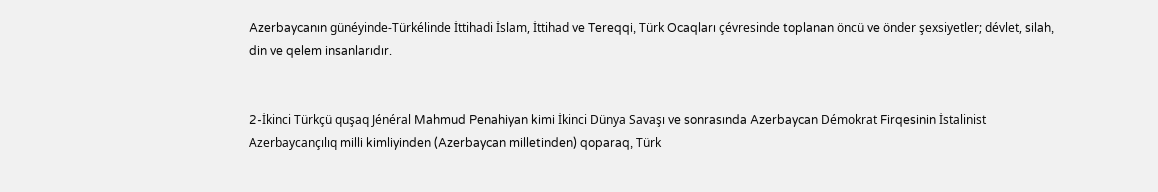Azerbaycanın günéyinde-Türkélinde İttihadi İslam, İttihad ve Tereqqi, Türk Ocaqları çévresinde toplanan öncü ve önder şexsiyetler; dévlet, silah, din ve qelem insanlarıdır.


2-İkinci Türkçü quşaq Jénéral Mahmud Penahiyan kimi İkinci Dünya Savaşı ve sonrasında Azerbaycan Démokrat Firqesinin İstalinist Azerbaycançılıq milli kimliyinden (Azerbaycan milletinden) qoparaq, Türk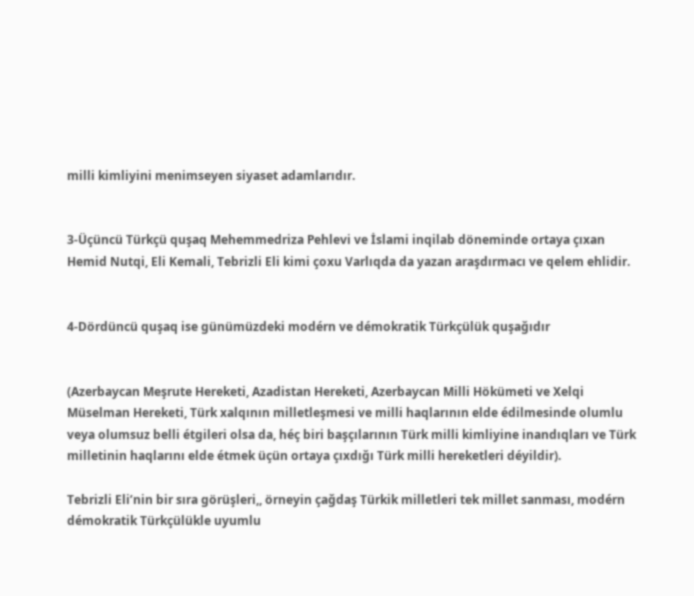milli kimliyini menimseyen siyaset adamlarıdır.


3-Üçüncü Türkçü quşaq Mehemmedriza Pehlevi ve İslami inqilab döneminde ortaya çıxan Hemid Nutqi, Eli Kemali, Tebrizli Eli kimi çoxu Varlıqda da yazan araşdırmacı ve qelem ehlidir.


4-Dördüncü quşaq ise günümüzdeki modérn ve démokratik Türkçülük quşaǧıdır


(Azerbaycan Meşrute Hereketi, Azadistan Hereketi, Azerbaycan Milli Hökümeti ve Xelqi Müselman Hereketi, Türk xalqının milletleşmesi ve milli haqlarının elde édilmesinde olumlu veya olumsuz belli étgileri olsa da, héç biri başçılarının Türk milli kimliyine inandıqları ve Türk milletinin haqlarını elde étmek üçün ortaya çıxdıǧı Türk milli hereketleri déyildir).

Tebrizli Eli’nin bir sıra görüşleri,, örneyin çaǧdaş Türkik milletleri tek millet sanması, modérn démokratik Türkçülükle uyumlu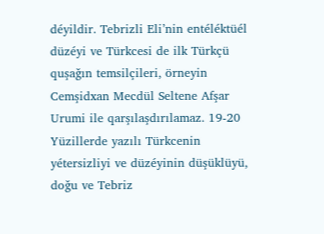déyildir. Tebrizli Eli’nin entéléktüél düzéyi ve Türkcesi de ilk Türkçü quşaǧın temsilçileri, örneyin Cemşidxan Mecdül Seltene Afşar Urumi ile qarşılaşdırılamaz. 19-20 Yüzillerde yazılı Türkcenin yétersizliyi ve düzéyinin düşüklüyü, doǧu ve Tebriz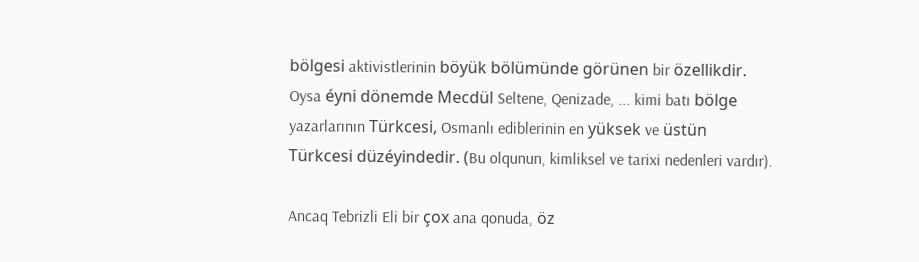bölgesi aktivistlerinin böyük bölümünde görünen bir özellikdir. Oysa éyni dönemde Mecdül Seltene, Qenizade, ... kimi batı bölge yazarlarının Türkcesi, Osmanlı ediblerinin en yüksek ve üstün Türkcesi düzéyindedir. (Bu olqunun, kimliksel ve tarixi nedenleri vardır).

Ancaq Tebrizli Eli bir çox ana qonuda, öz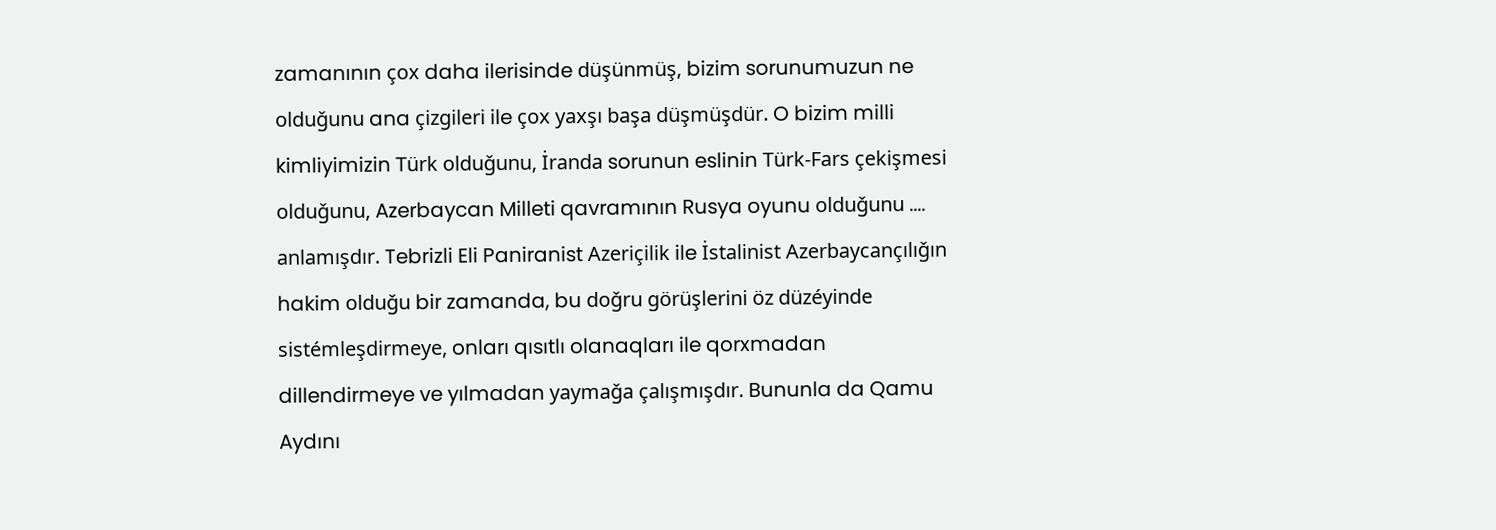zamanının çox daha ilerisinde düşünmüş, bizim sorunumuzun ne olduǧunu ana çizgileri ile çox yaxşı başa düşmüşdür. O bizim milli kimliyimizin Türk olduǧunu, İranda sorunun eslinin Türk-Fars çekişmesi olduǧunu, Azerbaycan Milleti qavramının Rusya oyunu olduǧunu .... anlamışdır. Tebrizli Eli Paniranist Azeriçilik ile İstalinist Azerbaycançılıǧın hakim olduǧu bir zamanda, bu doǧru görüşlerini öz düzéyinde sistémleşdirmeye, onları qısıtlı olanaqları ile qorxmadan dillendirmeye ve yılmadan yaymaǧa çalışmışdır. Bununla da Qamu Aydını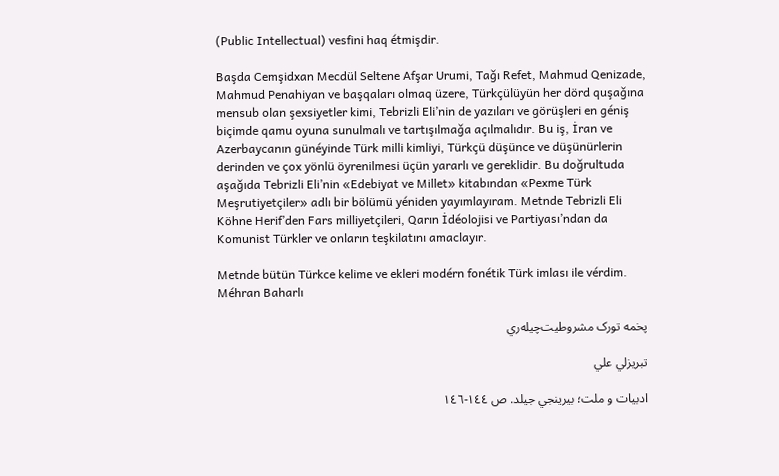(Public Intellectual) vesfini haq étmişdir.

Başda Cemşidxan Mecdül Seltene Afşar Urumi, Taǧı Refet, Mahmud Qenizade, Mahmud Penahiyan ve başqaları olmaq üzere, Türkçülüyün her dörd quşaǧına mensub olan şexsiyetler kimi, Tebrizli Eli’nin de yazıları ve görüşleri en géniş biçimde qamu oyuna sunulmalı ve tartışılmaǧa açılmalıdır. Bu iş, İran ve Azerbaycanın günéyinde Türk milli kimliyi, Türkçü düşünce ve düşünürlerin derinden ve çox yönlü öyrenilmesi üçün yararlı ve gereklidir. Bu doǧrultuda aşaǧıda Tebrizli Eli’nin «Edebiyat ve Millet» kitabından «Pexme Türk Meşrutiyetçiler» adlı bir bölümü yéniden yayımlayıram. Metnde Tebrizli Eli Köhne Herif’den Fars milliyetçileri, Qarın İdéolojisi ve Partiyası’ndan da Komunist Türkler ve onların teşkilatını amaclayır.

Metnde bütün Türkce kelime ve ekleri modérn fonétik Türk imlası ile vérdim. Méhran Baharlı

پخمه تورک مشروطيت‌چيله‌ري

تبريزلي علي

ادبيات و ملت؛ بيرينجي جيلد. ص ١٤٤-١٤٦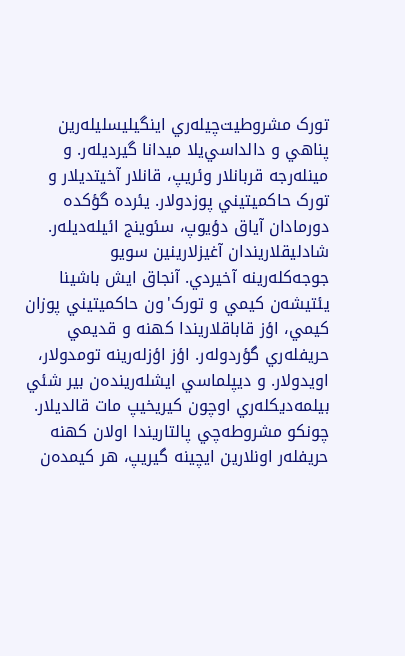تورک مشروطيت‌چيله‌ري اينگيليسليله‌رين پناهي و دالداسي‌يلا ميدانا گيرديله‌ر. و مينله‌رجه قربانلار وئريپ، قانلار آخيتديلار و تورک حاکميتيني پوزدولار. يئرده گؤکده دورمادان آياق دؤيوپ، سئوينج ائيله‌ديله‌ر. شادليقلاريندان آغيزلارينين سويو جوجه‌کله‌رينه آخيردي. آنجاق ايش باشينا يئتيشه‌ن کيمي و تورک'ون حاکميتيني پوزان کيمي، اؤز قاباقلاريندا کهنه و قديمي حريفله‌ري گؤردوله‌ر. اؤز اؤزله‌رينه تومدولار، اويدولار. و ديپلماسي ايشله‌رينده‌ن بير شئي بيلمه‌ديکله‌ري اوچون کيريخيپ مات قالديلار. چونکو مشروطه‌چي پالتاريندا اولان کهنه‌ حريفله‌ر اونلارين ايچينه گيريپ، هر کيمده‌ن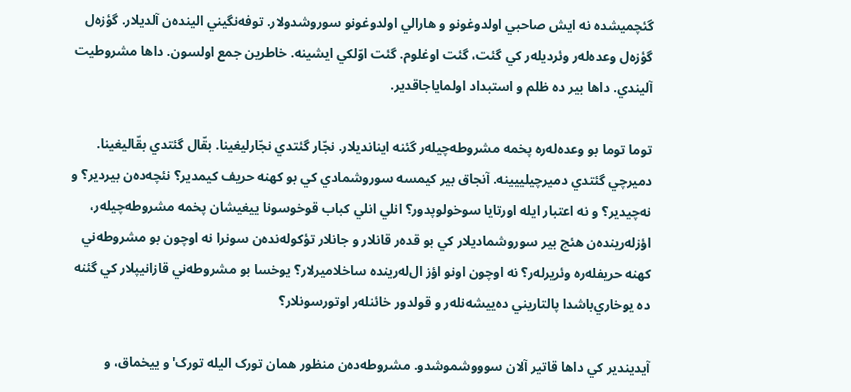گئچميشده نه ايش صاحبي اولدوغونو و هارالي اولدوغونو سوروشدولار. توفه‌نگيني الينده‌ن آلديلار. گؤزه‌ل گؤزه‌ل وعده‌له‌ر وئرديله‌ر کي گئت، گئت اوغلوم. گئت اوّلکي ايشينه. خاطرين جمع اولسون. داها مشروطيت آليندي. داها بير ده ظلم و استبداد اولماياجاقدير.

توما توما بو وعده‌له‌ره پخمه مشروطه‌چيله‌ر گئنه اينانديلار. نجّار گئتدي نجّارليغينا. بقّال گئتدي بقّاليغينا. دميرچي گئتدي دميرچيلييينه. آنجاق بير کيمسه سوروشمادي کي بو کهنه حريف کيمدير؟ نئچه‌ده‌ن بيردير؟ و نه‌چيدير؟ و نه اعتبار ايله اورتايا سوخولوپدور؟ انلي انلي کباب قوخوسونا ييغيشان پخمه مشروطه‌چيله‌ر، اؤزله‌رينده‌ن هئچ بير سوروشماديلار کي بو قده‌ر قانلار و جانلار تؤکوله‌نده‌ن سونرا نه اوچون بو مشروطه‌ني کهنه حريفله‌ره وئريرله‌ر؟ نه اوچون اونو اؤز ال‌له‌رينده ساخلاميرلار؟ يوخسا بو مشروطه‌ني قازانيپلار کي گئنه ده يوخاري‌باشدا پالتاريني ده‌ييشه‌نله‌ر و قولدور خائنله‌ر اوتورسونلار؟

آيديندير کي داها قاتير آلان سوووشموشدو. مشروطه‌ده‌ن منظور همان تورک اليله تورک'و ييخماق، و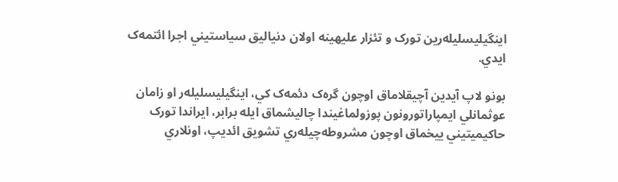اينگيليسليله‌رين تورک و تئزار عليهينه اولان دنياليق سياستيني اجرا ائتمه‌ک ايدي.

بونو لاپ آيدين آچيقلاماق اوچون گره‌ک دئمه‌ک کي، اينگيليسليله‌ر او زامان عوثمانلي ايمپاراتورونون پوزولماغيندا چاليشماق ايله برابر، ايراندا تورک حاکيميتيني ييخماق اوچون مشروطه‌چيله‌ري تشويق ائديپ، اونلاري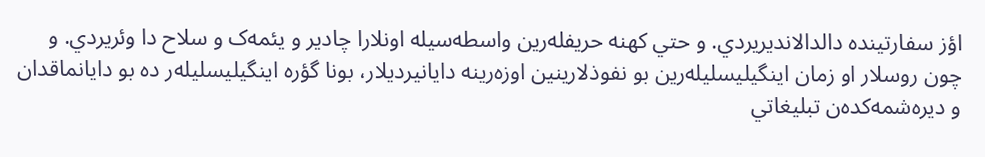اؤز سفارتينده دالدالانديريردي. و حتي کهنه حريفله‌رين واسطه‌سيله اونلارا چادير و يئمه‌ک و سلاح دا وئريردي. و چون روسلار او زمان اينگيليسليله‌رين بو نفوذلارينين اوزه‌رينه دايانيرديلار، بونا گؤره اينگيليسليله‌ر ده بو دايانماقدان و ديره‌شمه‌کده‌ن تبليغاتي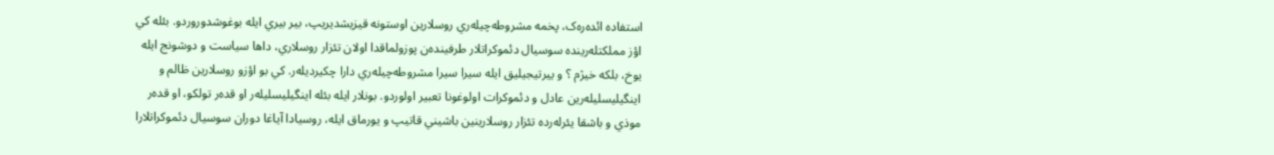استفاده ائده‌ره‌ک، پخمه مشروطه‌چيله‌ري روسلارين اوستونه قيزيشديريپ، بير بيري ايله بوغوشدوروردو. بئله کي اؤز مملکتله‌رينده سوسيال دئموکراتلار طرفينده‌ن پوزولماقدا اولان تئزار روسلاري، داها سياست و دوشونج ايله يوخ، بلکه خيژم ؟ و ييرتيجيليق ايله سيرا سيرا مشروطه‌چيله‌ري دارا چکيرديله‌ر. کي بو اؤزو روسلارين ظالم و اينگيليسليله‌رين عادل و دئموکرات اولوغونا تعبير اولوردو. بونلار ايله بئله اينگيليسليله‌ر او قد‌ه‌ر تولکو، او قده‌ر موذي و باشقا يئرله‌رده تئزار روسلارينين باشيني قاتيپ و يورماق ايله، روسيادا آياغا دوران سوسيال دئموکراتلارا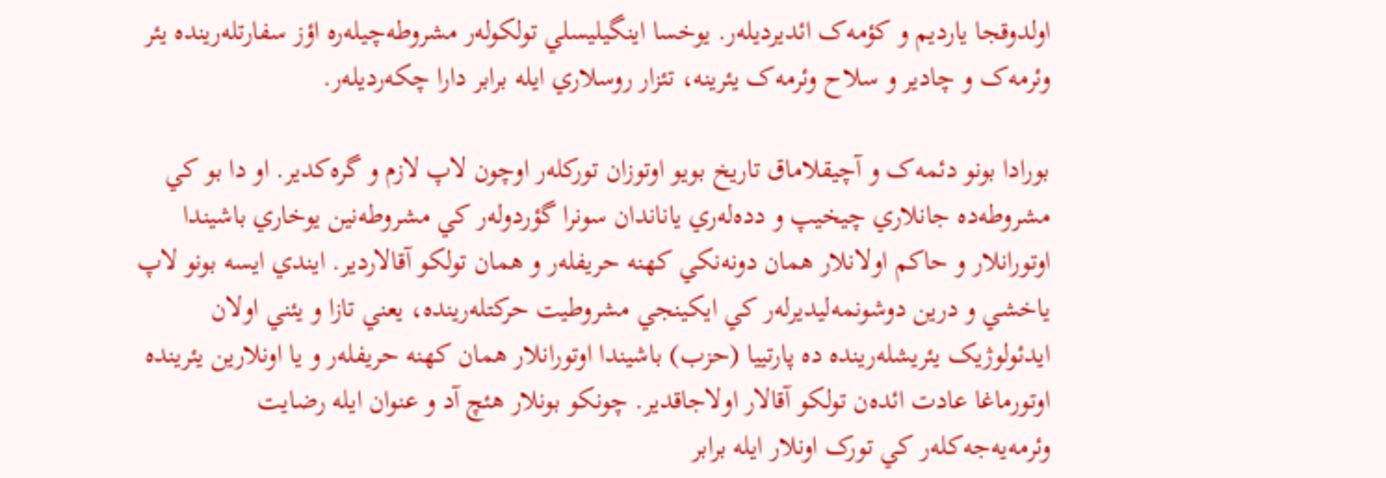اولدوقجا يارديم و کؤمه‌ک ائديرديله‌ر. يوخسا اينگيليسلي تولکوله‌ر مشروطه‌چيله‌ره اؤز سفارتله‌رينده يئر وئرمه‌ک و چادير و سلاح وئرمه‌ک يئرينه، تئزار روسلاري ايله برابر دارا چکه‌رديله‌ر.

بورادا بونو دئمه‌ک و آچيقلاماق تاريخ بويو اوتوزان تورکله‌ر اوچون لاپ لازم و گره‌کدير. او دا بو کي مشروطه‌ده جانلاري چيخيپ و دده‌له‌ري ياناندان سونرا گؤردوله‌ر کي مشروطه‌نين يوخاري باشيندا اوتورانلار و حاکم اولانلار همان دونه‌نکي کهنه حريفله‌ر و همان تولکو آقالاردير. ايندي ايسه بونو لاپ ياخشي و درين دوشونمه‌ليديرله‌ر کي ايکينجي مشروطيت حرکتله‌رينده، يعني تازا و يئني اولان ايدئولوژيک يئريشله‌رينده ده پارتييا (حزب) باشيندا اوتورانلار همان کهنه حريفله‌ر و يا اونلارين يئرينده اوتورماغا عادت ائده‌ن تولکو آقالار اولاجاقدير. چونکو بونلار هئچ آد و عنوان ايله رضايت وئرمه‌يه‌جه‌کله‌ر کي تورک اونلار ايله برابر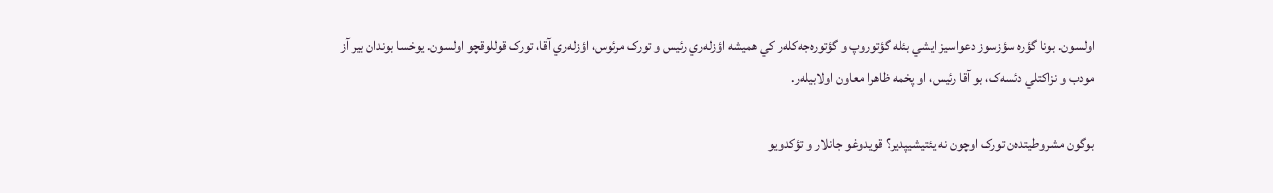اولسون. بونا گؤره سؤزسوز دعواسيز ايشي بئله گؤتوروپ و گؤتوره‌جه‌کله‌ر کي هميشه اؤزله‌ري رئيس و تورک مرئوس، اؤزله‌ري آقا، تورک قوللوقچو اولسون. يوخسا بوندان بير آز مودب و نزاکتلي دئسه‌ک، بو آقا رئيس، او پخمه ظاهرا معاون اولابيله‌ر.

بوگون مشروطيتده‌ن تورک اوچون نه يئتيشيپدير؟ قويدوغو جانلار و تؤکدويو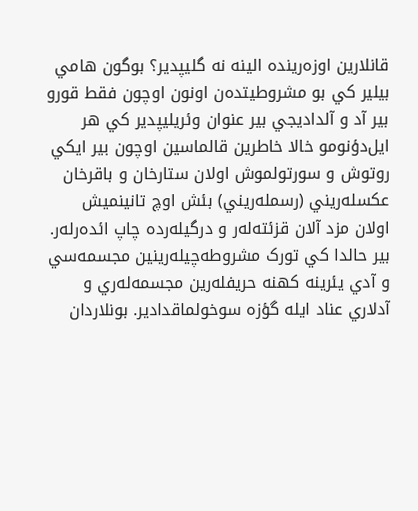قانلارين اوزه‌رينده الينه نه گليپدير؟ بوگون هامي بيلير کي بو مشروطيتده‌ن اونون اوچون فقط قورو بير آد و آلداديجي بير عنوان وئريليپدير کي هر ايل‌دؤنومو خالا خاطرين قالماسين اوچون بير ايکي روتوش و سورتولموش اولان ستارخان و باقرخان عکسله‌ريني (رسمله‌ريني) بئش اوچ تانينميش اولان مزد آلان قزئته‌له‌ر و درگيله‌رده چاپ ائده‌رله‌ر. بير حالدا کي تورک مشروطه‌چيله‌رينين مجسمه‌سي و آدي يئرينه کهنه حريفله‌رين مجسمه‌له‌ري و آدلاري عناد ايله گؤزه سوخولماقدادير. بونلاردان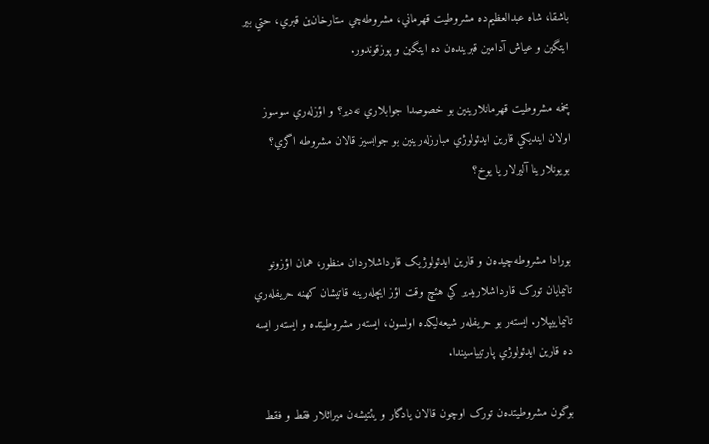باشقا، شاه عبدالعظيم‌ده مشروطيت قهرماني، مشروطه‌چي ستارخان‌ين قبري، حتي بير ايتگين و عياش آدامين قبرينده‌ن ده ايتگين و پوزقوندور.

پخمه مشروطيت قهرمانلارينين بو خصوصدا جوابلاري نه‌دير؟ و اؤزله‌ري سوسوز اولان اينديکي قارين ايدئولوژي مبارزله‌رينين بو جوابسيز قالان مشروطه اگري؟ بويونلارينا آليرلار يا يوخ؟


بورادا مشروطه‌چيده‌ن و قارين ايدئولوژيک قارداشلاردان منظور، همان اؤزونو تانيمايان تورک قارداشلاريدير کي هئچ وقت اؤز ايچله‌رينه قاتيشان کهنه حريفله‌ري تانيماييپلار. ايسته‌ر بو حريفله‌ر شيعه‌ليکده اولسون، ايسته‌ر مشروطيتده و ايسته‌ر ايسه ده قارين ايدئولوژي پارتيياسيندا.

بوگون مشروطيتده‌ن تورک اوچون قالان يادگار و يئتيشه‌ن ميراثلار فقط و فقط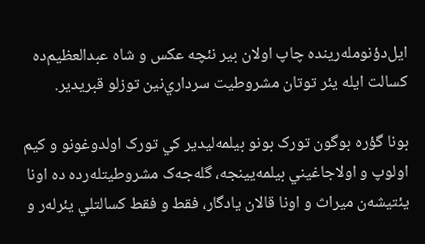ايل‌دؤنومله‌رينده چاپ اولان بير نئچه عکس و شاه عبدالعظيم‌ده کسالت ايله يئر توتان مشروطيت سرداري‌نين توزلو قبريدير.

بونا گؤره بوگون تورک بونو بيلمه‌ليدير کي تورک اولدوغونو و کيم اولوپ و اولاجاغيني بيلمه‌يينجه، گله‌جه‌ک مشروطيتله‌رده ده اونا يئتيشه‌ن ميراث و اونا قالان يادگار، فقط و فقط کسالتلي يئرله‌ر و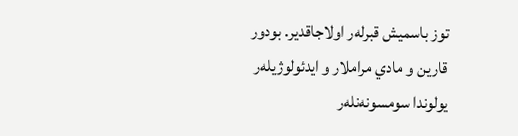توز باسميش قبرله‌ر اولاجاقدير. بودور قارين و مادي مراملار و ايدئولوژيله‌ر يولوندا سومسونه‌نله‌ر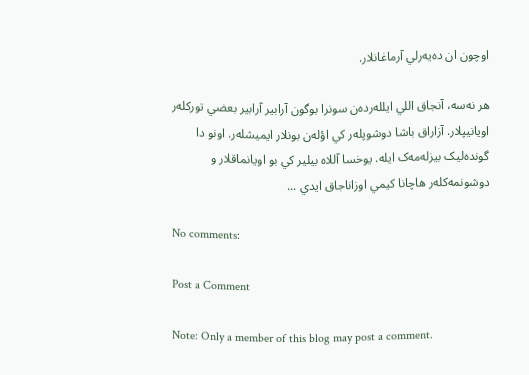اوچون ان ده‌يه‌رلي آرماغانلار.

هر نه‌سه، آنجاق اللي ايلله‌رده‌ن سونرا بوگون آرابير آرابير بعضي تورکله‌ر اويانيپلار. آزاراق باشا دوشوپله‌ر کي اؤله‌ن بونلار ايميشله‌ر. اونو دا گونده‌ليک بيزله‌مه‌ک ايله. يوخسا آللاه بيلير کي بو اويانماقلار و دوشونمه‌کله‌ر هاچانا کيمي اوزاناجاق ايدي ...

No comments:

Post a Comment

Note: Only a member of this blog may post a comment.